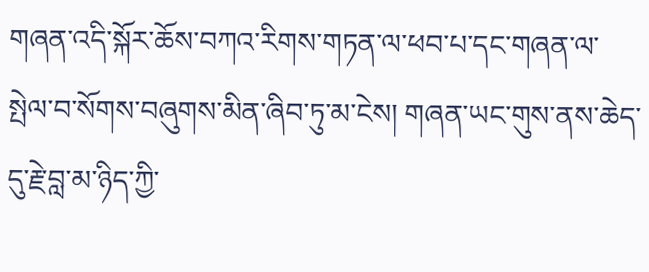གཞན་འདི་སྐོར་ཆོས་བཀའ་རིགས་གཏན་ལ་ཕབ་པ་དང་གཞན་ལ་སྤེལ་བ་སོགས་བཞུགས་མིན་ཞིབ་ཏུ་མ་ངེས། གཞན་ཡང་གུས་ནས་ཆེད་དུ་རྗེ་བླ་མ་ཉིད་ཀྱི་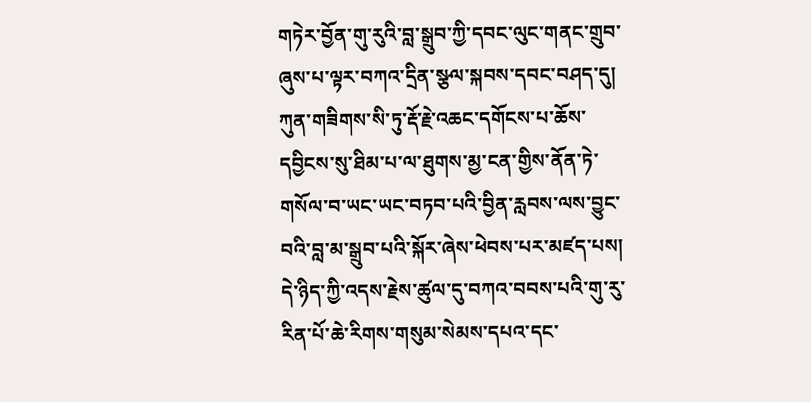གཏེར་བྱོན་གུ་རུའི་བླ་སྒྲུབ་ཀྱི་དབང་ལུང་གནང་གྲུབ་ཞུས་པ་ལྟར་བཀའ་དྲིན་སྩལ་སྐབས་དབང་བཤད་དུ། ཀུན་གཟིགས་སི་ཏུ་རྡོ་རྗེ་འཆང་དགོངས་པ་ཆོས་དབྱིངས་སུ་ཐིམ་པ་ལ་ཐུགས་མྱ་ངན་གྱིས་ནོན་ཏེ་གསོལ་བ་ཡང་ཡང་བཏབ་པའི་བྱིན་རླབས་ལས་བྱུང་བའི་བླ་མ་སྒྲུབ་པའི་སྐོར་ཞེས་ཕེབས་པར་མཛད་པས། དེ་ཉིད་ཀྱི་འདས་རྗེས་ཚུལ་དུ་བཀའ་བབས་པའི་གུ་རུ་རིན་པོ་ཆེ་རིགས་གསུམ་སེམས་དཔའ་དང་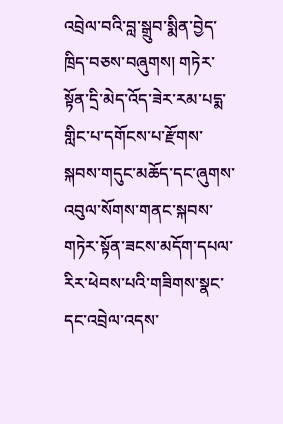འབྲེལ་བའི་བླ་སྒྲུབ་སྨིན་བྱེད་ཁྲིད་བཅས་བཞུགས། གཏེར་སྟོན་དྲི་མེད་འོད་ཟེར་རམ་པདྨ་གླིང་པ་དགོངས་པ་རྫོགས་སྐབས་གདུང་མཆོད་དང་ཞུགས་འབུལ་སོགས་གནང་སྐབས་གཏེར་སྟོན་ཟངས་མདོག་དཔལ་རིར་ཕེབས་པའི་གཟིགས་སྣང་དང་འབྲེལ་འདས་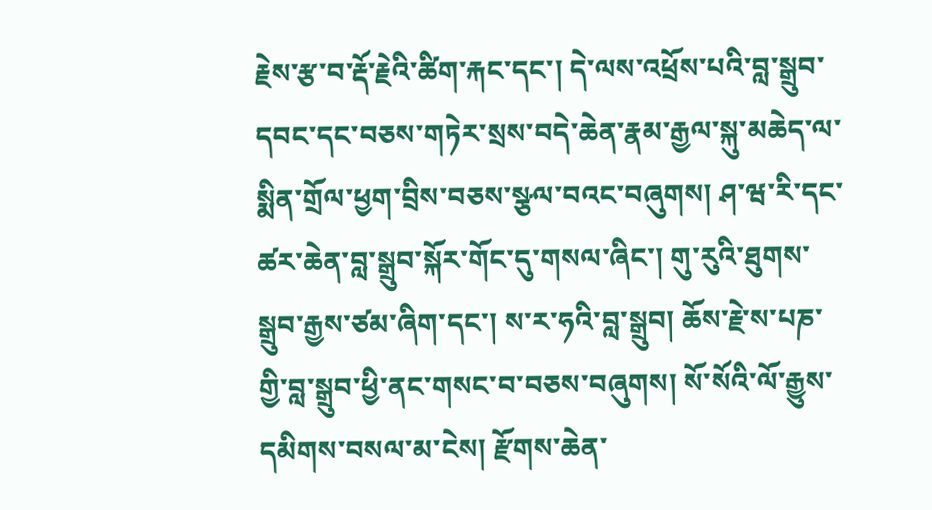རྗེས་རྩ་བ་རྡོ་རྗེའི་ཚིག་རྐང་དང་། དེ་ལས་འཕྲོས་པའི་བླ་སྒྲུབ་དབང་དང་བཅས་གཏེར་སྲས་བདེ་ཆེན་རྣམ་རྒྱལ་སྐུ་མཆེད་ལ་སྨིན་གྲོལ་ཕྱག་བྲིས་བཅས་སྩལ་བའང་བཞུགས། ཤ་ཝ་རི་དང་ཚར་ཆེན་བླ་སྒྲུབ་སྐོར་གོང་དུ་གསལ་ཞིང་། གུ་རུའི་ཐུགས་སྒྲུབ་རྒྱས་ཙམ་ཞིག་དང་། ས་ར་ཧའི་བླ་སྒྲུབ། ཆོས་རྗེ་ས་པཎ་གྱི་བླ་སྒྲུབ་ཕྱི་ནང་གསང་བ་བཅས་བཞུགས། སོ་སོའི་ལོ་རྒྱུས་དམིགས་བསལ་མ་ངེས། རྫོགས་ཆེན་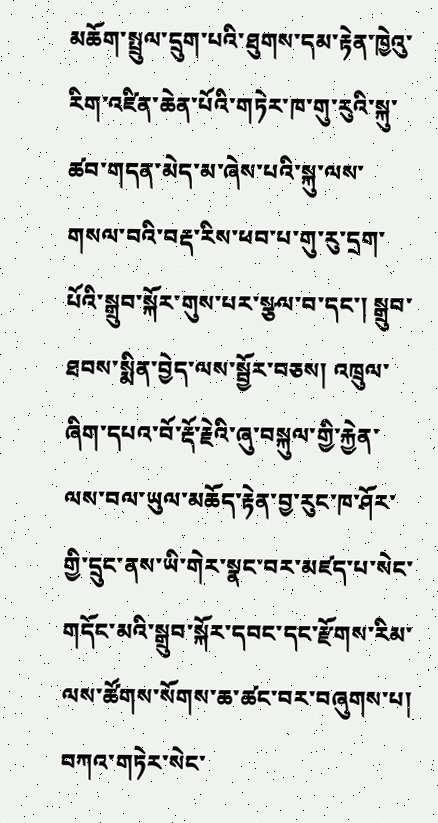མཆོག་སྤྲུལ་དྲུག་པའི་ཐུགས་དམ་རྟེན་ཁྱེའུ་རིག་འཛིན་ཆེན་པོའི་གཏེར་ཁ་གུ་རུའི་སྐུ་ཚབ་གདན་མེད་མ་ཞེས་པའི་སྐུ་ལས་གསལ་བའི་བརྡ་རིས་ཕབ་པ་གུ་རུ་དྲག་པོའི་སྒྲུབ་སྐོར་གུས་པར་སྩལ་བ་དང་། སྒྲུབ་ཐབས་སྨིན་བྱེད་ལས་སྦྱོར་བཅས། འཁྲུལ་ཞིག་དཔའ་བོ་རྡོ་རྗེའི་ཞུ་བསྐུལ་གྱི་རྐྱེན་ལས་བལ་ཡུལ་མཆོད་རྟེན་བྱ་རུང་ཁ་ཤོར་གྱི་དྲུང་ནས་ཡི་གེར་སྣང་བར་མཛད་པ་སེང་གདོང་མའི་སྒྲུབ་སྐོར་དབང་དང་རྫོགས་རིམ་ལས་ཚོགས་སོགས་ཆ་ཚང་བར་བཞུགས་པ། བཀའ་གཏེར་སེང་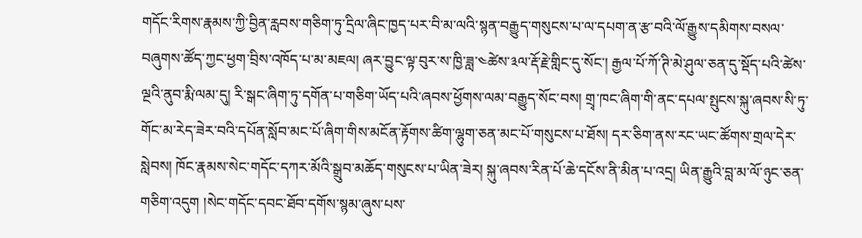གདོང་རིགས་རྣམས་ཀྱི་བྱིན་རླབས་གཅིག་ཏུ་དྲིལ་ཞིང་ཁྱད་པར་བི་མ་ལའི་སྙན་བརྒྱུད་གསུངས་པ་ལ་དཔག་ན་རྩ་བའི་ལོ་རྒྱུས་དམིགས་བསལ་བཞུགས་ཚོད་ཀྱང་ཕྱག་བྲིས་འཁོད་པ་མ་མཇལ། ཞར་བྱུང་ལྟ་བུར་ས་ཁྱི་ཟླ་༤ཚེས་༣ལ་རྡོ་རྗེ་གླིང་དུ་སོང་། རྒྱལ་པོ་ཀོ་ཊི་མེ་ཤུལ་ཅན་དུ་སྡོད་པའི་ཚེས་ལྔའི་ནུབ་རྨི་ལམ་དུ། རི་སྒང་ཞིག་ཏུ་དགོན་པ་གཅིག་ཡོད་པའི་ཞབས་ཕྱོགས་ལམ་བརྒྱུད་སོང་བས། གྲྭ་ཁང་ཞིག་གི་ནང་དཔལ་སྤུངས་སྐུ་ཞབས་སི་ཏུ་གོང་མ་རེད་ཟེར་བའི་དཔོན་སློབ་མང་པོ་ཞིག་གིས་མངོན་རྟོགས་ཚིག་ལྷུག་ཅན་མང་པོ་གསུངས་པ་ཐོས། དར་ཅིག་ནས་རང་ཡང་ཚོགས་གྲལ་དེར་སླེབས། ཁོང་རྣམས་སེང་གདོང་དཀར་མོའི་སྒྲུབ་མཆོད་གསུངས་པ་ཡིན་ཟེར། སྐུ་ཞབས་རིན་པོ་ཆེ་དངོས་ནི་མིན་པ་འདྲ། ཡིན་རྒྱུའི་བླ་མ་ལོ་ཉུང་ཅན་གཅིག་འདུག །སེང་གདོང་དབང་ཐོབ་དགོས་སྙམ་ཞུས་པས་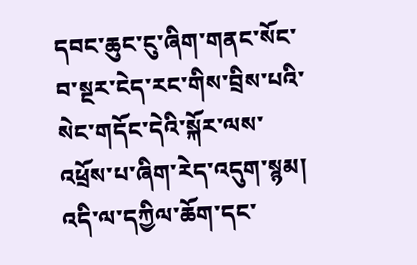དབང་ཆུང་ངུ་ཞིག་གནང་སོང་བ་སྔར་ངེད་རང་གིས་བྲིས་པའི་སེང་གདོང་དེའི་སྐོར་ལས་འཕྲོས་པ་ཞིག་རེད་འདུག་སྙམ། འདི་ལ་དཀྱིལ་ཆོག་དང་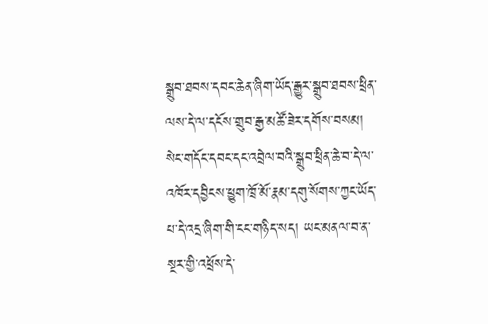སྒྲུབ་ཐབས་དབང་ཆེན་ཞིག་ཡོད་རྒྱུར་སྒྲུབ་ཐབས་ཕྲིན་ལས་དེ་ལ་དངོས་གྲུབ་རྒྱ་མཚོ་ཟེར་དགོས་བསམ། སེང་གདོང་དབང་དང་འབྲེལ་བའི་སྒྲུབ་ཕྲིན་ཆེ་བ་དེ་ལ་འཁོར་དབྱིངས་ཕྱུག་ཁྲོ་མོ་རྣམ་དགུ་སོགས་ཀྱང་ཡོད་པ་དེ་འདྲ་ཞིག་གི་ངང་གཉིད་སད། ཡང་མནལ་བ་ན་སྔར་གྱི་འཕྲོས་དེ་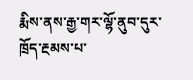རྨིས་ནས་རྒྱ་གར་ལྷོ་ནུབ་དུར་ཁྲོད་རྔམས་པ་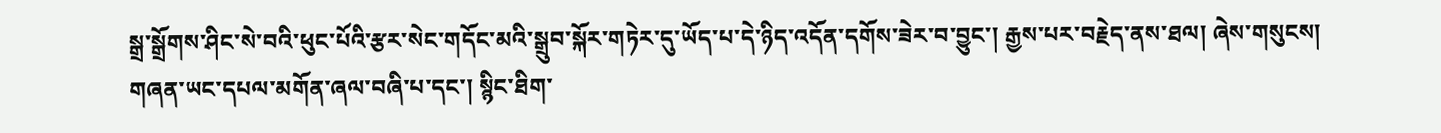སྒྲ་སྒྲོགས་ཤིང་སེ་བའི་ཕུང་པོའི་རྩར་སེང་གདོང་མའི་སྒྲུབ་སྐོར་གཏེར་དུ་ཡོད་པ་དེ་ཉིད་འདོན་དགོས་ཟེར་བ་བྱུང་། རྒྱས་པར་བརྗེད་ནས་ཐལ། ཞེས་གསུངས། གཞན་ཡང་དཔལ་མགོན་ཞལ་བཞི་པ་དང་། སྙིང་ཐིག་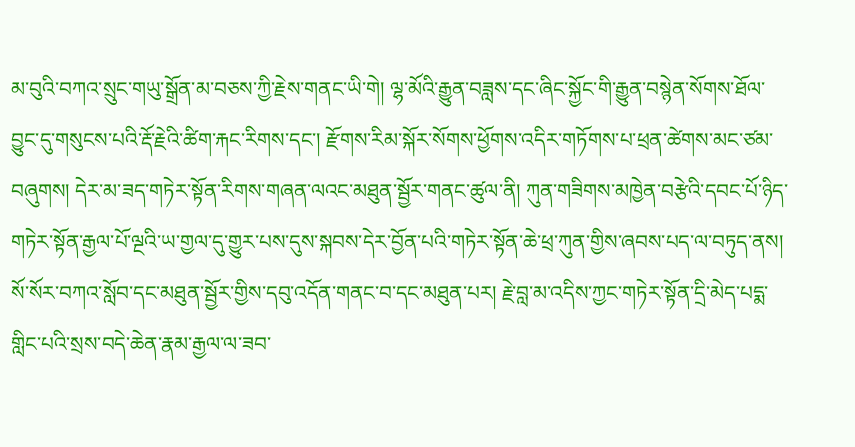མ་བུའི་བཀའ་སྲུང་གཡུ་སྒྲོན་མ་བཅས་ཀྱི་རྗེས་གནང་ཡི་གེ། ལྷ་མོའི་རྒྱུན་བཟླས་དང་ཞིང་སྐྱོང་གི་རྒྱུན་བསྙེན་སོགས་ཐོལ་བྱུང་དུ་གསུངས་པའི་རྡོ་རྗེའི་ཚིག་རྐང་རིགས་དང་། རྫོགས་རིམ་སྐོར་སོགས་ཕྱོགས་འདིར་གཏོགས་པ་ཕྲན་ཚེགས་མང་ཙམ་བཞུགས། དེར་མ་ཟད་གཏེར་སྟོན་རིགས་གཞན་ལའང་མཐུན་སྦྱོར་གནང་ཚུལ་ནི། ཀུན་གཟིགས་མཁྱེན་བརྩེའི་དབང་པོ་ཉིད་གཏེར་སྟོན་རྒྱལ་པོ་ལྔའི་ཡ་གྱལ་དུ་གྱུར་པས་དུས་སྐབས་དེར་བྱོན་པའི་གཏེར་སྟོན་ཆེ་ཕྲ་ཀུན་གྱིས་ཞབས་པད་ལ་བཏུད་ནས། སོ་སོར་བཀའ་སློབ་དང་མཐུན་སྦྱོར་གྱིས་དབུ་འདོན་གནང་བ་དང་མཐུན་པར། རྗེ་བླ་མ་འདིས་ཀྱང་གཏེར་སྟོན་དྲི་མེད་པདྨ་གླིང་པའི་སྲས་བདེ་ཆེན་རྣམ་རྒྱལ་ལ་ཟབ་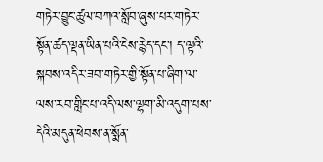གཏེར་བྱུང་ཚུལ་བཀའ་སློབ་ཞུས་པར་གཏེར་སྟོན་ཚད་ལྡན་ཡིན་པའི་ངེས་རྙེད་དང་། ད་ལྟའི་སྐབས་འདིར་ཟབ་གཏེར་གྱི་སྟོན་པ་ཞིག་ལ་ལས་རབ་གླིང་པ་འདི་ལས་ལྷག་མི་འདུག་པས་དེའི་མདུན་ཕེབས་ན་སྨོན་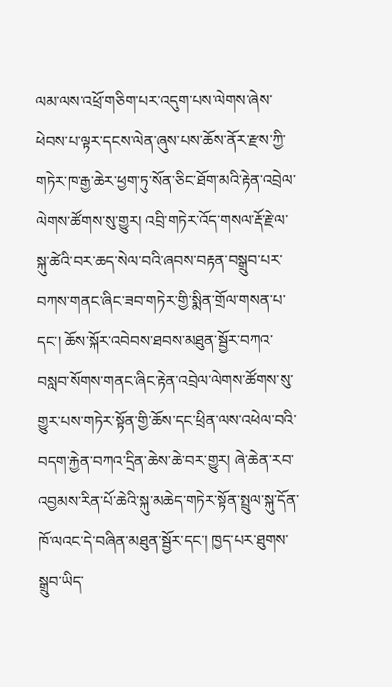ལམ་ལས་འཕྲོ་གཅིག་པར་འདུག་པས་ལེགས་ཞེས་ཕེབས་པ་ལྟར་དངས་ལེན་ཞུས་པས་ཆོས་ནོར་རྫས་ཀྱི་གཏེར་ཁ་རྒྱ་ཆེར་ཕྱག་ཏུ་སོན་ཅིང་ཐོག་མའི་རྟེན་འབྲེལ་ལེགས་ཚོགས་སུ་གྱུར། འབྲི་གཏེར་འོད་གསལ་རྡོ་རྗེ་ལ་སྐུ་ཚེའི་བར་ཆད་སེལ་བའི་ཞབས་བརྟན་བསྒྲུབ་པར་བཀས་གནང་ཞིང་ཟབ་གཏེར་གྱི་སྨིན་གྲོལ་གསན་པ་དང་། ཆོས་སྐོར་འབེབས་ཐབས་མཐུན་སྦྱོར་བཀའ་བསླབ་སོགས་གནང་ཞིང་རྟེན་འབྲེལ་ལེགས་ཚོགས་སུ་གྱུར་པས་གཏེར་སྟོན་གྱི་ཆོས་དང་ཕྲིན་ལས་འཕེལ་བའི་བདག་རྐྱེན་བཀའ་དྲིན་ཆེས་ཆེ་བར་གྱུར། ཞེ་ཆེན་རབ་འབྱམས་རིན་པོ་ཆེའི་སྐུ་མཆེད་གཏེར་སྟོན་སྤྲུལ་སྐུ་དོན་ཁོ་ལའང་དེ་བཞིན་མཐུན་སྦྱོར་དང་། ཁྱད་པར་ཐུགས་སྒྲུབ་ཡིད་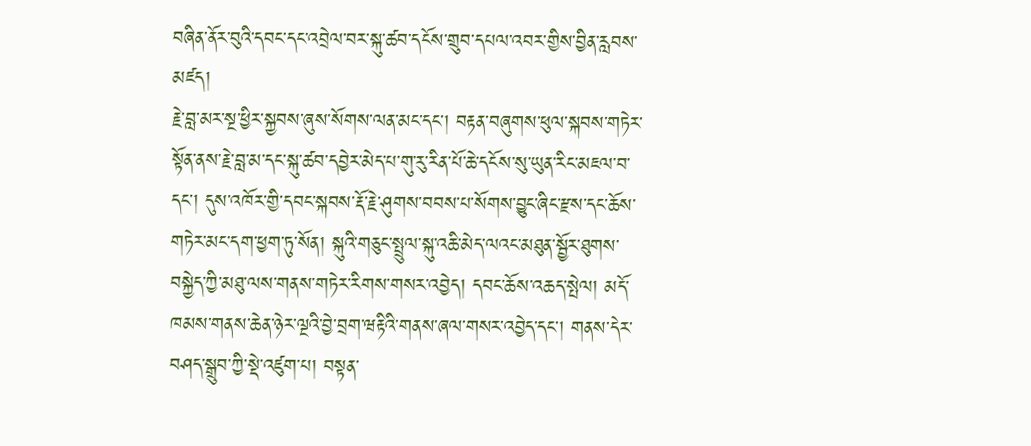བཞིན་ནོར་བུའི་དབང་དང་འབྲེལ་བར་སྐུ་ཚབ་དངོས་གྲུབ་དཔལ་འབར་གྱིས་བྱིན་རླབས་མཛད།
རྗེ་བླ་མར་སྔ་ཕྱིར་སྐྱབས་ཞུས་སོགས་ལན་མང་དང་། བརྟན་བཞུགས་ཕུལ་སྐབས་གཏེར་སྟོན་ནས་རྗེ་བླ་མ་དང་སྐུ་ཚབ་དབྱེར་མེད་པ་གུ་རུ་རིན་པོ་ཆེ་དངོས་སུ་ཡུན་རིང་མཇལ་བ་དང་། དུས་འཁོར་གྱི་དབང་སྐབས་རྡོ་རྗེ་ཤུགས་བབས་པ་སོགས་བྱུང་ཞིང་རྫས་དང་ཆོས་གཏེར་མང་དག་ཕྱག་ཏུ་སོན། སྐུའི་གཅུང་སྤྲུལ་སྐུ་འཆི་མེད་ལའང་མཐུན་སྦྱོར་ཐུགས་བསྐྱེད་ཀྱི་མཐུ་ལས་གནས་གཏེར་རིགས་གསར་འབྱེད། དབང་ཆོས་འཆད་སྤེལ། མདོ་ཁམས་གནས་ཆེན་ཉེར་ལྔའི་བྱེ་བྲག་ཝརྟིའི་གནས་ཞལ་གསར་འབྱེད་དང་། གནས་དེར་བཤད་སྒྲུབ་ཀྱི་སྡེ་འཛུག་པ། བསྟན་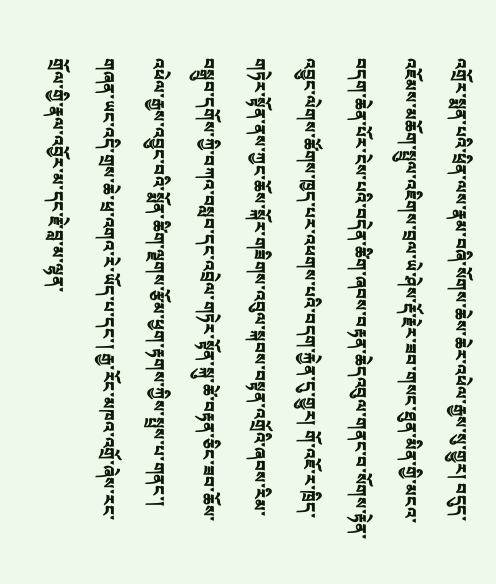འགྲོར་སྨན་པའི་ཕྲིན་ལས་རྣམ་བཞི་སོགས་ཆེས་ཆེར་འཕེལ་རྒྱས་སུ་གྱུར། བདུད་འཇོམས་མཆོག་སྤྲུལ་འཇིགས་བྲལ་ཡེ་ཤེས་རྡོ་རྗེར་ཟབ་གསང་ཐུན་མིན་གྱི་མངའ་བདག་ཆེན་པོར་ངེས་པའི་བདེན་ཚིག་ཞབས་བརྟན་ཆེདའབུལ་གནང་བ་སོགས་རྟེན་འབྱུང་ལེགས་ཚོགས་ཁྱད་པར་འཕགས་པའི་བདག་རྐྱེན་དུ་གྱུར། གོ་འཇོ་ར་ཁྲིད་གཏེར་སྟོན་ནས་ཀྱང་ཆོས་སྐོར་གཟིགས་འབུལ་སྐབས་བསྟན་འགྲོའི་ཞབས་རིམ་བསྒྲུབ་དགོས་ཀྱི་བཀའ་བསླབ་དང་འབྲེལ་གཏེར་སྟོན་སྐུ་ཚེ་བརྟན་ཅིང་ཟབ་ཆོས་འཕེལ་རྒྱས་འབྱུང་བའི་སྨོན་ཚིག་ལྗགས་རྩོམ་ཕྱག་རྟགས་ཀྱིས་སྤྲས་པ་གནང་། གཞན་ཡང་འདི་གྲས་ཆེ་ཕྲ་འགའ་རེ་ཡོད་པ་དང་། རྒྱ་རོང་མཁའ་འགྲོ་ཞེས་རང་གྲོལ་གྱི་རྣལ་འབྱོར་མ་དང་རྗེ་བླ་མ་ལྷན་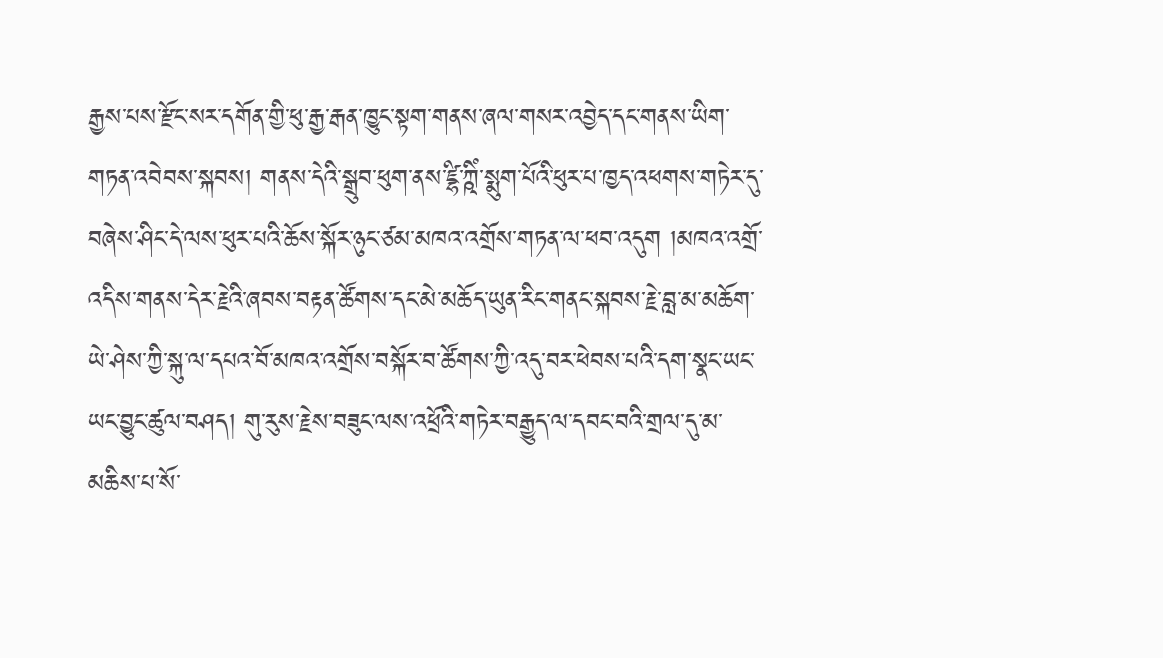རྒྱས་པས་རྫོང་སར་དགོན་གྱི་ཕུ་རྒྱ་རྒན་ཁྱུང་སྟག་གནས་ཞལ་གསར་འབྱེད་དང་གནས་ཡིག་གཏན་འབེབས་སྐབས། གནས་དེའི་སྒྲུབ་ཕུག་ནས་ཛྷི་ཀྵིཾ་སྨུག་པོའི་ཕུར་པ་ཁྱད་འཕགས་གཏེར་དུ་བཞེས་ཤིང་དེ་ལས་ཕུར་པའི་ཆོས་སྐོར་ཉུང་ཙམ་མཁའ་འགྲོས་གཏན་ལ་ཕབ་འདུག །མཁའ་འགྲོ་འདིས་གནས་དེར་རྗེའི་ཞབས་བརྟན་ཚོགས་དང་མེ་མཆོད་ཡུན་རིང་གནང་སྐབས་རྗེ་བླ་མ་མཆོག་ཡེ་ཤེས་ཀྱི་སྐུ་ལ་དཔའ་བོ་མཁའ་འགྲོས་བསྐོར་བ་ཚོགས་ཀྱི་འདུ་བར་ཕེབས་པའི་དག་སྣང་ཡང་ཡང་བྱུང་ཚུལ་བཤད། གུ་རུས་རྗེས་བཟུང་ལས་འཕྲོའི་གཏེར་བརྒྱུད་ལ་དབང་བའི་གྲལ་དུ་མ་མཆིས་པ་སོ་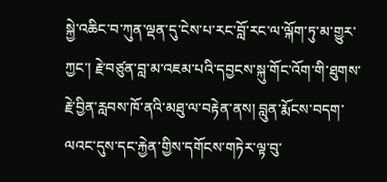སྐྱེ་འཆིང་བ་ཀུན་ལྡན་དུ་ངེས་པ་རང་བློ་རང་ལ་ལྐོག་ཏུ་མ་གྱུར་ཀྱང་། རྗེ་བཙུན་བླ་མ་འཇམ་པའི་དབྱངས་སྐུ་གོང་འོག་གི་ཐུགས་རྗེ་བྱིན་རླབས་ཁོ་ནའི་མཐུ་ལ་བརྟེན་ནས། བླུན་རྨོངས་བདག་ལའང་དུས་དང་རྐྱེན་གྱིས་དགོངས་གཏེར་ལྟ་བུ་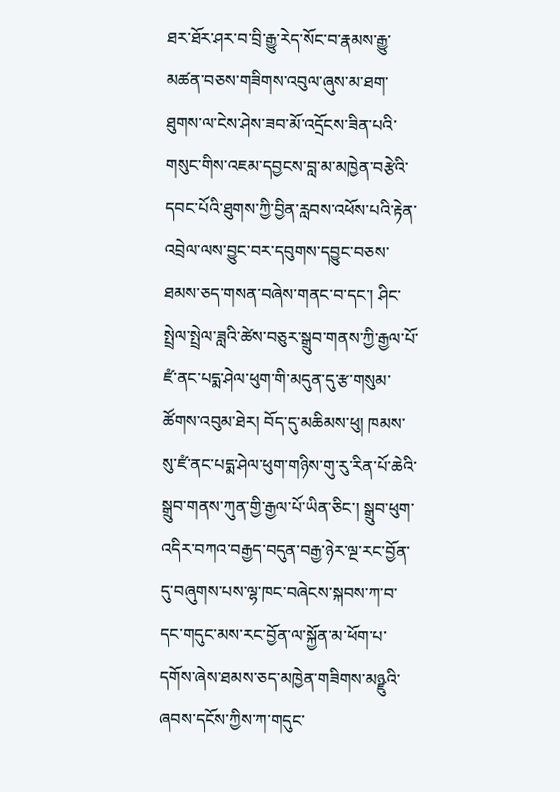ཐར་ཐོར་ཤར་བ་བྲི་རྒྱུ་རེད་སོང་བ་རྣམས་རྒྱུ་མཚན་བཅས་གཟིགས་འབུལ་ཞུས་མ་ཐག་ཐུགས་ལ་ངེས་ཤེས་ཟབ་མོ་འདྲོངས་ཟིན་པའི་གསུང་གིས་འཇམ་དབྱངས་བླ་མ་མཁྱེན་བརྩེའི་དབང་པོའི་ཐུགས་ཀྱི་བྱིན་རླབས་འཕོས་པའི་རྟེན་འབྲེལ་ལས་བྱུང་བར་དབུགས་དབྱུང་བཅས་ཐམས་ཅད་གསན་བཞེས་གནང་བ་དང་། ཤིང་སྤྲེལ་སྤྲེལ་ཟླའི་ཚེས་བཅུར་སྒྲུབ་གནས་ཀྱི་རྒྱལ་པོ་ཛཾ་ནང་པདྨ་ཤེལ་ཕུག་གི་མདུན་དུ་རྩ་གསུམ་ཚོགས་འབུམ་ཐེར། བོད་དུ་མཆིམས་ཕུ། ཁམས་སུ་ཛཾ་ནང་པདྨ་ཤེལ་ཕུག་གཉིས་གུ་རུ་རིན་པོ་ཆེའི་སྒྲུབ་གནས་ཀུན་གྱི་རྒྱལ་པོ་ཡིན་ཅིང་། སྒྲུབ་ཕུག་འདིར་བཀའ་བརྒྱད་བདུན་བརྒྱ་ཉེར་ལྔ་རང་བྱོན་དུ་བཞུགས་པས་ལྷ་ཁང་བཞེངས་སྐབས་ཀ་བ་དང་གདུང་མས་རང་བྱོན་ལ་སྐྱོན་མ་ཕོག་པ་དགོས་ཞེས་ཐམས་ཅད་མཁྱེན་གཟིགས་མཉྫུའི་ཞབས་དངོས་ཀྱིས་ཀ་གདུང་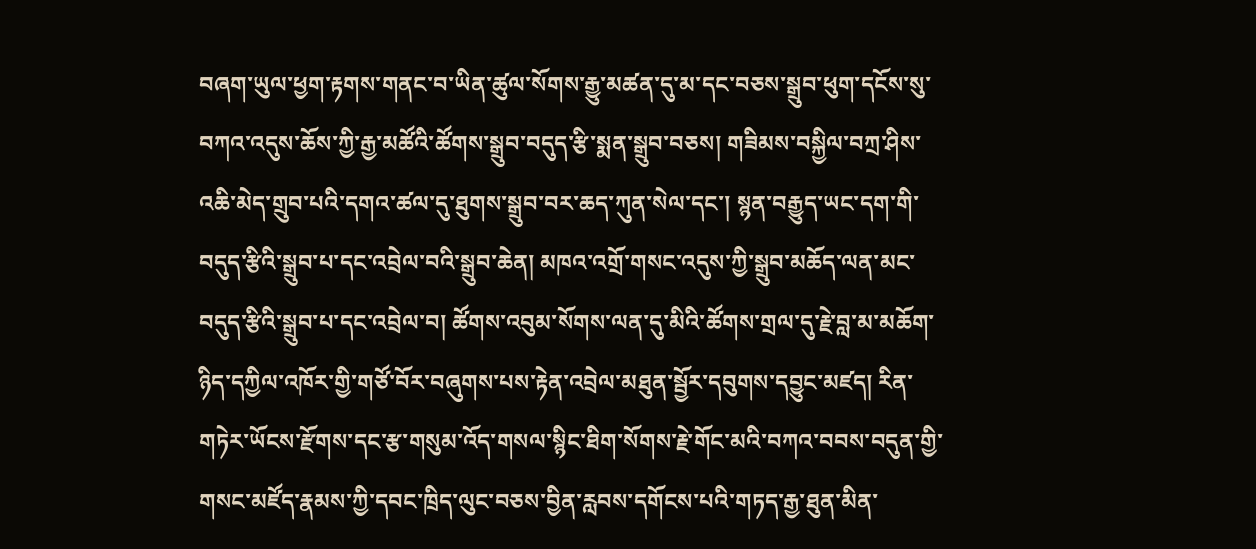བཞག་ཡུལ་ཕྱག་རྟགས་གནང་བ་ཡིན་ཚུལ་སོགས་རྒྱུ་མཚན་དུ་མ་དང་བཅས་སྒྲུབ་ཕུག་དངོས་སུ་བཀའ་འདུས་ཆོས་ཀྱི་རྒྱ་མཚོའི་ཚོགས་སྒྲུབ་བདུད་རྩི་སྨན་སྒྲུབ་བཅས། གཟིམས་བསྐྱིལ་བཀྲ་ཤིས་འཆི་མེད་གྲུབ་པའི་དགའ་ཚལ་དུ་ཐུགས་སྒྲུབ་བར་ཆད་ཀུན་སེལ་དང་། སྙན་བརྒྱུད་ཡང་དག་གི་བདུད་རྩིའི་སྒྲུབ་པ་དང་འབྲེལ་བའི་སྒྲུབ་ཆེན། མཁའ་འགྲོ་གསང་འདུས་ཀྱི་སྒྲུབ་མཆོད་ལན་མང་བདུད་རྩིའི་སྒྲུབ་པ་དང་འབྲེལ་བ། ཚོགས་འབུམ་སོགས་ལན་དུ་མིའི་ཚོགས་གྲལ་དུ་རྗེ་བླ་མ་མཆོག་ཉིད་དཀྱིལ་འཁོར་གྱི་གཙོ་བོར་བཞུགས་པས་རྟེན་འབྲེལ་མཐུན་སྦྱོར་དབུགས་དབྱུང་མཛད། རིན་གཏེར་ཡོངས་རྫོགས་དང་རྩ་གསུམ་འོད་གསལ་སྙིང་ཐིག་སོགས་རྗེ་གོང་མའི་བཀའ་བབས་བདུན་གྱི་གསང་མཛོད་རྣམས་ཀྱི་དབང་ཁྲིད་ལུང་བཅས་བྱིན་རླབས་དགོངས་པའི་གཏད་རྒྱ་ཐུན་མིན་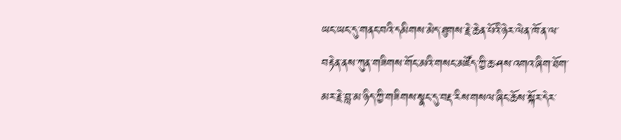ཡང་ཡང་དུ་གནང་བའི་དམིགས་མེད་ཐུགས་རྗེ་ཆེན་པོའི་ཉེར་ལེན་ཁོ་ན་ལ་བརྟེན་ནས་ཀུན་གཟིགས་གོང་མའི་གསང་མཛོད་ཀྱི་ཆ་ཤས་འགའ་ཞིག་ཐོག་མར་རྗེ་བླ་མ་ཉིད་ཀྱི་གཟིགས་སྣང་དུ་བརྡ་རིས་གསལ་ཞིང་ཆོས་སྐོར་དེར་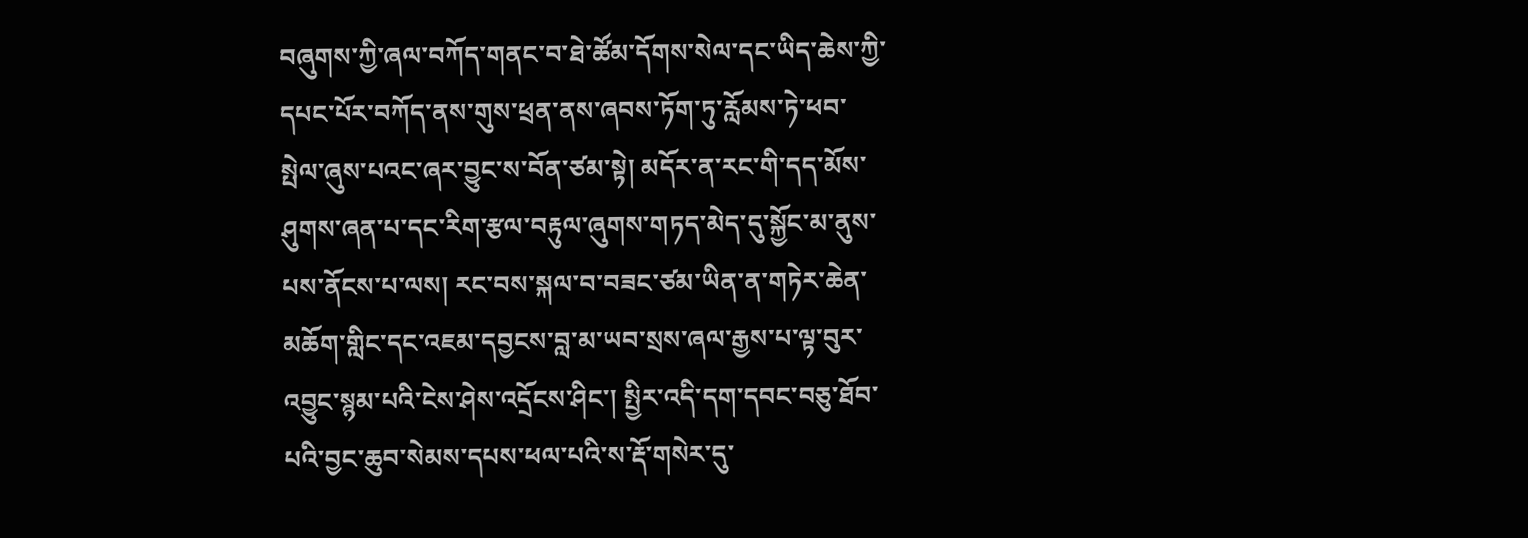བཞུགས་ཀྱི་ཞལ་བཀོད་གནང་བ་ཐེ་ཚོམ་དོགས་སེལ་དང་ཡིད་ཆེས་ཀྱི་དཔང་པོར་བཀོད་ནས་གུས་ཕྲན་ནས་ཞབས་ཏོག་ཏུ་རློམས་ཏེ་ཕབ་སྤེལ་ཞུས་པའང་ཞར་བྱུང་ས་བོན་ཙམ་སྟེ། མདོར་ན་རང་གི་དད་མོས་ཤུགས་ཞན་པ་དང་རིག་རྩལ་བརྟུལ་ཞུགས་གཏད་མེད་དུ་སྐྱོང་མ་ནུས་པས་ནོངས་པ་ལས། རང་བས་སྐལ་བ་བཟང་ཙམ་ཡིན་ན་གཏེར་ཆེན་མཆོག་གླིང་དང་འཇམ་དབྱངས་བླ་མ་ཡབ་སྲས་ཞལ་རྒྱས་པ་ལྟ་བུར་འབྱུང་སྙམ་པའི་ངེས་ཤེས་འདྲོངས་ཤིང་། སྤྱིར་འདི་དག་དབང་བཅུ་ཐོབ་པའི་བྱང་ཆུབ་སེམས་དཔས་ཕལ་པའི་ས་རྡོ་གསེར་དུ་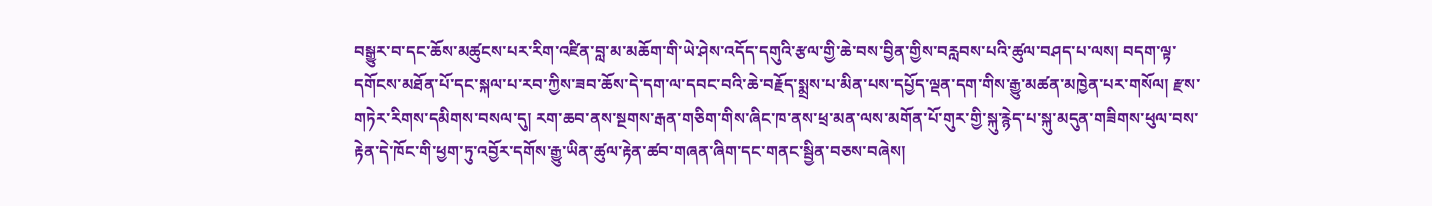བསྒྱུར་བ་དང་ཆོས་མཚུངས་པར་རིག་འཛིན་བླ་མ་མཆོག་གི་ཡེ་ཤེས་འདོད་དགུའི་རྩལ་གྱི་ཆེ་བས་བྱིན་གྱིས་བརླབས་པའི་ཚུལ་བཤད་པ་ལས། བདག་ལྟ་དགོངས་མཐོན་པོ་དང་སྐལ་པ་རབ་ཀྱིས་ཟབ་ཆོས་དེ་དག་ལ་དབང་བའི་ཆེ་བརྗོད་སྨྲས་པ་མིན་པས་དཔྱོད་ལྡན་དག་གིས་རྒྱུ་མཚན་མཁྱེན་པར་གསོལ། རྫས་གཏེར་རིགས་དམིགས་བསལ་དུ། རག་ཆབ་ནས་སྔགས་རྒན་གཅིག་གིས་ཞིང་ཁ་ནས་ཕྲ་མན་ལས་མགོན་པོ་གུར་གྱི་སྐུ་རྙེད་པ་སྐུ་མདུན་གཟིགས་ཕུལ་བས་རྟེན་དེ་ཁོང་གི་ཕྱག་ཏུ་འབྱོར་དགོས་རྒྱུ་ཡིན་ཚུལ་རྟེན་ཚབ་གཞན་ཞིག་དང་གནང་སྦྱིན་བཅས་བཞེས།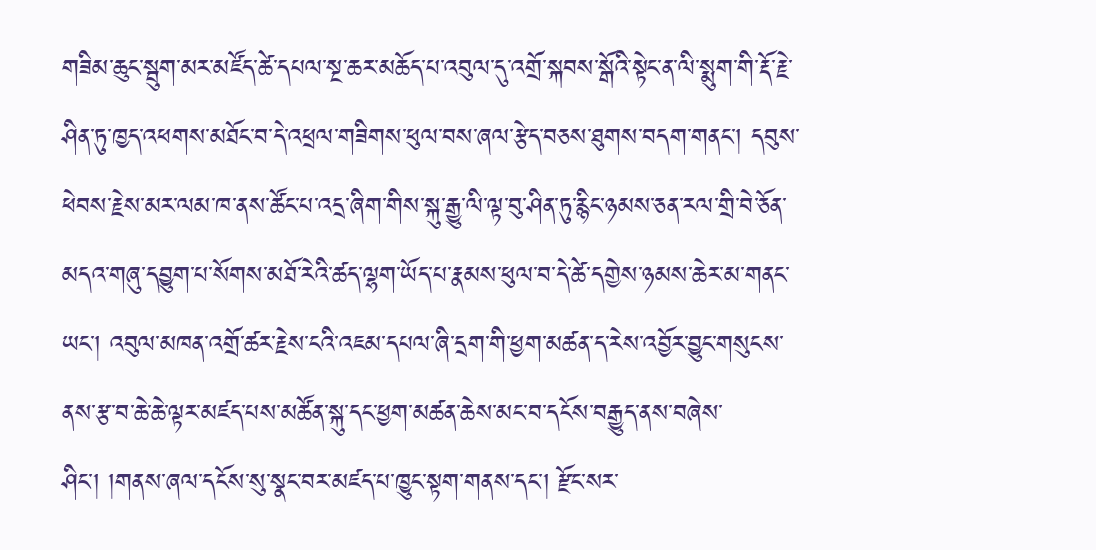གཟིམ་ཆུང་སྦུག་མར་མཛོད་ཚེ་དཔལ་སྔ་ཆར་མཆོད་པ་འབུལ་དུ་འགྲོ་སྐབས་སྒོའི་སྟེང་ན་ལི་སྨུག་གི་རྡོ་རྗེ་ཤིན་ཏུ་ཁྱད་འཕགས་མཐོང་བ་དེ་འཕྲལ་གཟིགས་ཕུལ་བས་ཞལ་རྩེད་བཅས་ཐུགས་བདག་གནང་། དབུས་ཕེབས་རྗེས་མར་ལམ་ཁ་ནས་ཚོང་པ་འདྲ་ཞིག་གིས་སྐུ་རྒྱུ་ལི་ལྟ་བུ་ཤིན་ཏུ་རྙིང་ཉམས་ཅན་རལ་གྲི་བེ་ཅོན་མདའ་གཞུ་དབྱུག་པ་སོགས་མཐོ་རེའི་ཚད་ལྷག་ཡོད་པ་རྣམས་ཕུལ་བ་དེ་ཚེ་དགྱེས་ཉམས་ཆེར་མ་གནང་ཡང་། འབུལ་མཁན་འགྲོ་ཚར་རྗེས་ངའི་འཇམ་དཔལ་ཞི་དྲག་གི་ཕྱག་མཚན་ད་རེས་འབྱོར་བྱུང་གསུངས་ནས་རྩ་བ་ཆེ་ཆེ་ལྟར་མཛད་པས་མཚོན་སྐུ་དང་ཕྱག་མཚན་ཆེས་མང་བ་དངོས་བརྒྱུད་ནས་བཞེས་ཤིང་། །གནས་ཞལ་དངོས་སུ་སྣང་བར་མཛད་པ་ཁྱུང་སྟག་གནས་དང་། རྫོང་སར་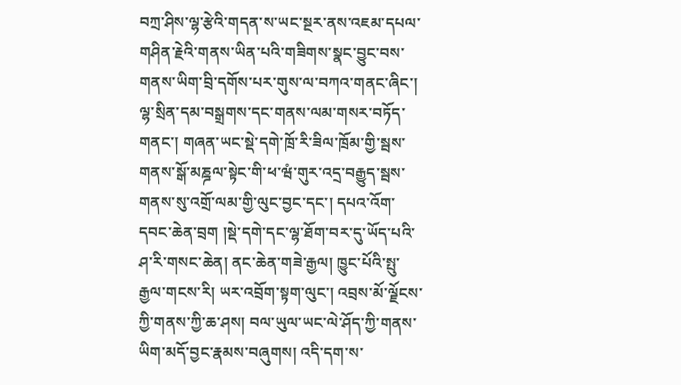བཀྲ་ཤིས་ལྷ་རྩེའི་གདན་ས་ཡང་སྔར་ནས་འཇམ་དཔལ་གཤིན་རྗེའི་གནས་ཡིན་པའི་གཟིགས་སྣང་བྱུང་བས་གནས་ཡིག་བྲི་དགོས་པར་གུས་ལ་བཀའ་གནང་ཞིང་། ལྷ་སྲིན་དམ་བསྒྲགས་དང་གནས་ལམ་གསར་བཏོད་གནང་། གཞན་ཡང་སྡེ་དགེ་ཁྲོ་རི་ཟིལ་ཁྲོམ་གྱི་སྦས་གནས་སྒོ་མཎྜལ་སྟེང་གི་ཕ་ཝཾ་གུར་འདྲ་བརྒྱུད་སྦས་གནས་སུ་འགྲོ་ལམ་གྱི་ལུང་བྱང་དང་། དཔའ་འོག་དབང་ཆེན་བྲག །སྡེ་དགེ་དང་ལྷ་ཐོག་བར་དུ་ཡོད་པའི་ཤ་རི་གསང་ཆེན། ནང་ཆེན་གཟེ་རྒྱལ། ཁྱུང་པོའི་སྤུ་རྒྱལ་གངས་རི། ཡར་འབྲོག་སྟག་ལུང་། འབྲས་མོ་ལྗོངས་ཀྱི་གནས་ཀྱི་ཆ་ཤས། བལ་ཡུལ་ཡང་ལེ་ཤོད་ཀྱི་གནས་ཡིག་མདོ་བྱང་རྣམས་བཞུགས། འདི་དག་ས་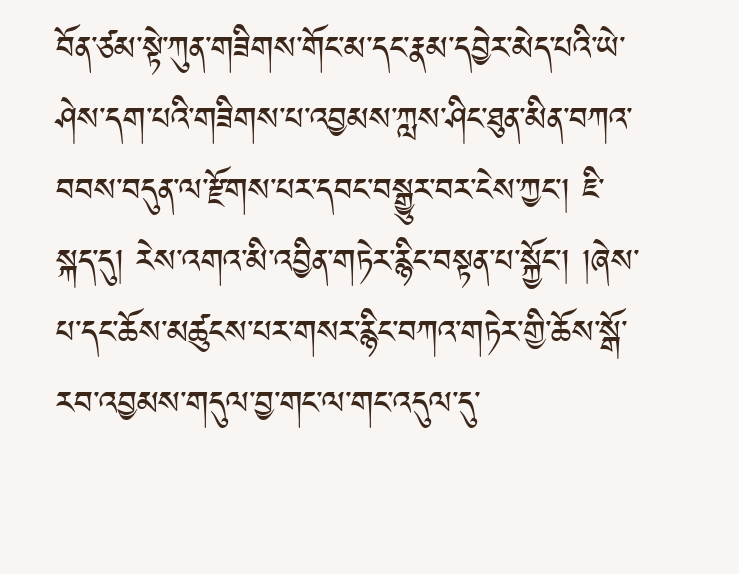བོན་ཙམ་སྟེ་ཀུན་གཟིགས་གོང་མ་དང་རྣམ་དབྱེར་མེད་པའི་ཡེ་ཤེས་དག་པའི་གཟིགས་པ་འབྱམས་ཀླས་ཤིང་ཐུན་མིན་བཀའ་བབས་བདུན་ལ་རྫོགས་པར་དབང་བསྒྱུར་བར་ངེས་ཀྱང་། ཇི་སྐད་དུ། རེས་འགའ་མི་འབྱིན་གཏེར་རྙིང་བསྟན་པ་སྐྱོང་། །ཞེས་པ་དང་ཆོས་མཚུངས་པར་གསར་རྙིང་བཀའ་གཏེར་གྱི་ཆོས་སྒོ་རབ་འབྱམས་གདུལ་བྱ་གང་ལ་གང་འདུལ་དུ་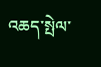འཆད་སྤེལ་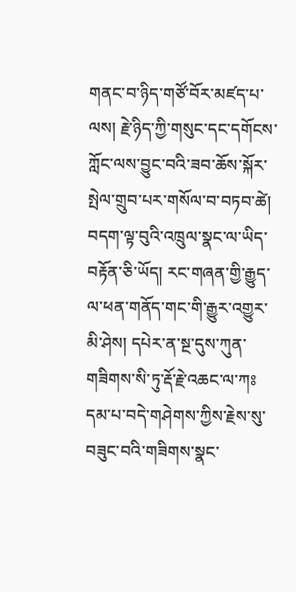གནང་བ་ཉིད་གཙོ་བོར་མཛད་པ་ལས། རྗེ་ཉིད་ཀྱི་གསུང་དང་དགོངས་ཀློང་ལས་བྱུང་བའི་ཟབ་ཆོས་སྐོར་སྤེལ་གྲུབ་པར་གསོལ་བ་བཏབ་ཚེ། བདག་ལྟ་བུའི་འཁྲུལ་སྣང་ལ་ཡིད་བརྟོན་ཅི་ཡོད། རང་གཞན་གྱི་རྒྱུད་ལ་ཕན་གནོད་གང་གི་རྒྱུར་འགྱུར་མི་ཤེས། དཔེར་ན་སྔ་དུས་ཀུན་གཟིགས་སི་ཏུ་རྡོ་རྗེ་འཆང་ལ་ཀཿདམ་པ་བདེ་གཤེགས་ཀྱིས་རྗེས་སུ་བཟུང་བའི་གཟིགས་སྣང་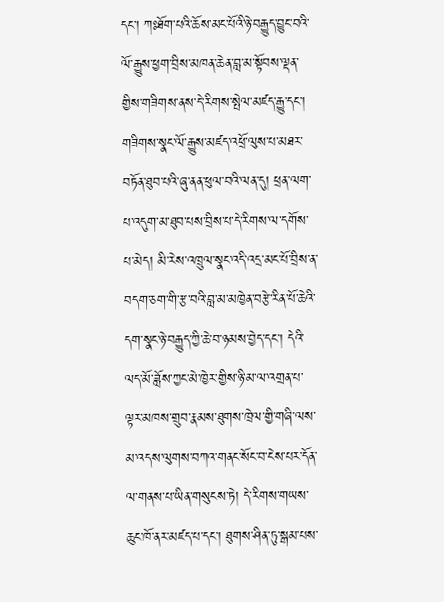དང་། ཀཿཐོག་པའི་ཆོས་མང་པོའི་ཉེ་བརྒྱུད་བྱུང་བའི་ལོ་རྒྱུས་ཕྱག་བྲིས་མཁན་ཆེན་བླ་མ་སྟོབས་ལྡན་གྱིས་གཟིགས་ནས་དེ་རིགས་སྤེལ་མཛད་རྒྱུ་དང་། གཟིགས་སྣང་ལོ་རྒྱུས་མཛད་འཕྲོ་ལུས་པ་མཐར་བཏོན་ཐུབ་པའི་ཞུ་ནན་ཕུལ་བའི་ལན་དུ། ཕྲན་ལག་པ་འདུག་མ་ཐུབ་པས་བྲིས་པ་དེ་རིགས་ལ་དགོས་པ་མེད། མི་རེས་འཁྲུལ་སྣང་འདི་འདྲ་མང་པོ་བྲིས་ན་བདག་ཅག་གི་རྩ་བའི་བླ་མ་མཁྱེན་བརྩེ་རིན་པོ་ཆེའི་དག་སྣང་ཉེ་བརྒྱུད་ཀྱི་ཆེ་བ་ཉམས་བྱེད་དང་། དེའི་ལད་མོ་ཟློས་ཀྱང་མེ་ཁྱེར་གྱིས་ཉི་མ་ལ་འགྲན་པ་ལྟར་མཁས་གྲུབ་རྣམས་ཐུགས་ཁྲེལ་གྱི་གཞི་ལས་མ་འདས་ལུགས་བཀའ་གནང་སོང་བ་ངེས་པར་དོན་ལ་གནས་པ་ཡིན་གསུངས་ཏེ། དེ་རིགས་གཡས་ཆུང་ཁོ་ནར་མཛད་པ་དང་། ཐུགས་ཤིན་ཏུ་སྒམ་པས་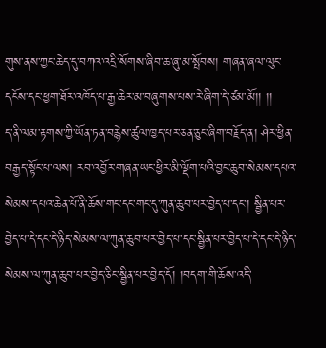གུས་ནས་ཀྱང་ཆེད་དུ་བཀའ་འདྲི་སོགས་ཞིབ་ཆ་ཞུ་མ་སྤོབས། གཞན་ཞལ་ལུང་དངོས་དང་ཕྱག་ཐོར་འཁོད་པ་རྒྱ་ཆེར་མ་བཞུགས་པས་རེ་ཞིག་དེ་ཙམ་མོ།། །།
ད་ནི་ལམ་རྟགས་ཀྱི་ཡོན་ཏན་བརྙེས་ཚུལ་ཁྱད་པར་ཅན་ཅུང་ཞིག་བརྗོད་ན། ཤེར་ཕྱིན་བརྒྱད་སྟོང་པ་ལས། རབ་འབྱོར་གཞན་ཡང་ཕྱིར་མི་ལྡོག་པའི་བྱང་ཆུབ་སེམས་དཔའ་སེམས་དཔའ་ཆེན་པོ་ནི་ཆོས་གང་དང་གང་དུ་ཀུན་ཆུབ་པར་བྱེད་པ་དང་། སྦྱིན་པར་བྱེད་པ་དེ་དང་དེ་ཉིད་སེམས་ལ་ཀུན་ཆུབ་པར་བྱེད་པ་དང་སྦྱིན་པར་བྱེད་པ་དེ་དང་དེ་ཉིད་སེམས་ལ་ཀུན་ཆུབ་པར་བྱེད་ཅིང་སྦྱིན་པར་བྱེད་དོ། །བདག་གི་ཆོས་འདི་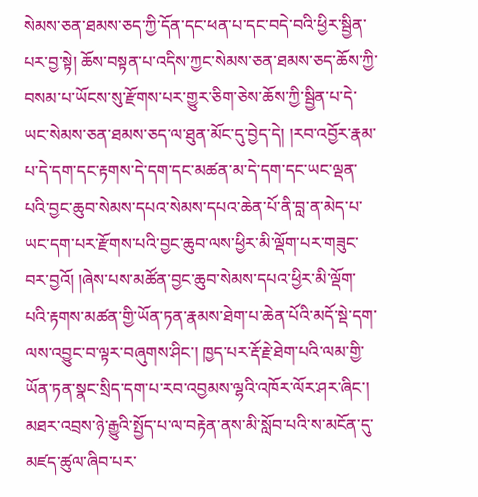སེམས་ཅན་ཐམས་ཅད་ཀྱི་དོན་དང་ཕན་པ་དང་བདེ་བའི་ཕྱིར་སྦྱིན་པར་བྱ་སྟེ། ཆོས་བསྟན་པ་འདིས་ཀྱང་སེམས་ཅན་ཐམས་ཅད་ཆོས་ཀྱི་བསམ་པ་ཡོངས་སུ་རྫོགས་པར་གྱུར་ཅིག་ཅེས་ཆོས་ཀྱི་སྦྱིན་པ་དེ་ཡང་སེམས་ཅན་ཐམས་ཅད་ལ་ཐུན་མོང་དུ་བྱེད་དེ། །རབ་འབྱོར་རྣམ་པ་དེ་དག་དང་རྟགས་དེ་དག་དང་མཚན་མ་དེ་དག་དང་ཡང་ལྡན་པའི་བྱང་ཆུབ་སེམས་དཔའ་སེམས་དཔའ་ཆེན་པོ་ནི་བླ་ན་མེད་པ་ཡང་དག་པར་རྫོགས་པའི་བྱང་ཆུབ་ལས་ཕྱིར་མི་ལྡོག་པར་གཟུང་བར་བྱའོ། །ཞེས་པས་མཚོན་བྱང་ཆུབ་སེམས་དཔའ་ཕྱིར་མི་ལྡོག་པའི་རྟགས་མཚན་གྱི་ཡོན་ཏན་རྣམས་ཐེག་པ་ཆེན་པོའི་མདོ་སྡེ་དག་ལས་འབྱུང་བ་ལྟར་བཞུགས་ཤིང་། ཁྱད་པར་རྡོ་རྗེ་ཐེག་པའི་ལམ་གྱི་ཡོན་ཏན་སྣང་སྲིད་དག་པ་རབ་འབྱམས་ལྷའི་འཁོར་ལོར་ཤར་ཞིང་། མཐར་འབྲས་ཉེ་རྒྱུའི་སྤྱོད་པ་ལ་བརྟེན་ནས་མི་སློབ་པའི་ས་མངོན་དུ་མཛད་ཚུལ་ཞིབ་པར་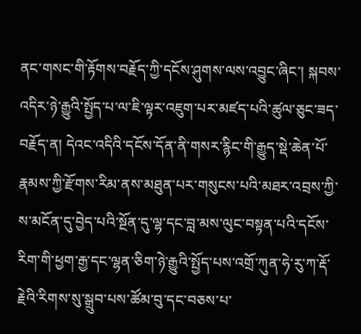ནང་གསང་གི་རྟོགས་བརྗོད་ཀྱི་དངོས་ཤུགས་ལས་འབྱུང་ཞིང་། སྐབས་འདིར་ཉེ་རྒྱུའི་སྤྱོད་པ་ལ་ཇི་ལྟར་འཇུག་པར་མཛད་པའི་ཚུལ་ཅུང་ཟད་བརྗོད་ན། དེའང་འདིའི་དངོས་དོན་ནི་གསར་རྙིང་གི་རྒྱུད་སྡེ་ཆེན་པོ་རྣམས་ཀྱི་རྫོགས་རིམ་ནས་མཐུན་པར་གསུངས་པའི་མཐར་འབྲས་ཀྱི་ས་མངོན་དུ་བྱེད་པའི་སྔོན་དུ་ལྷ་དང་བླ་མས་ལུང་བསྟན་པའི་དངོས་རིག་གི་ཕྱག་རྒྱ་དང་ལྷན་ཅིག་ཉེ་རྒྱུའི་སྤྱོད་པས་འགྲོ་ཀུན་ཧེ་རུ་ཀ་རྡོ་རྗེའི་རིགས་སུ་སྒྲུབ་པས་ཚོམ་བུ་དང་བཅས་པ་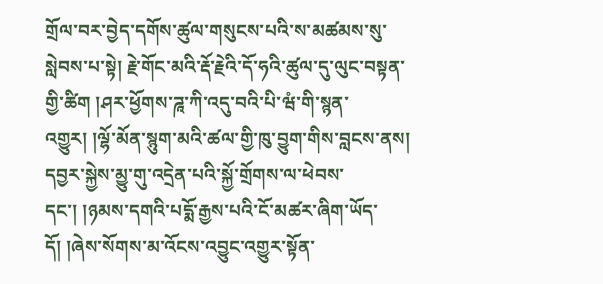གྲོལ་བར་བྱེད་དགོས་ཚུལ་གསུངས་པའི་ས་མཚམས་སུ་སླེབས་པ་སྟེ། རྗེ་གོང་མའི་རྡོ་རྗེའི་དོ་ཧའི་ཚུལ་དུ་ལུང་བསྟན་གྱི་ཚིག །ཤར་ཕྱོགས་ཌཱ་ཀི་འདུ་བའི་པི་ཝཾ་གི་སྙན་འགྱུར། །ལྷོ་མོན་སྙུག་མའི་ཚལ་གྱི་ཁུ་བྱུག་གིས་བླངས་ནས། དབྱར་སྐྱེས་མྱུ་གུ་འདྲེན་པའི་སྐྱོ་གྲོགས་ལ་ཕེབས་དང་། །ཉམས་དགའི་པདྨོ་རྒྱས་པའི་ངོ་མཚར་ཞིག་ཡོད་དོ། །ཞེས་སོགས་མ་འོངས་འབྱུང་འགྱུར་སྟོན་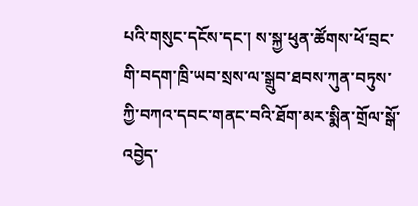པའི་གསུང་དངོས་དང་། ས་སྐྱ་ཕུན་ཚོགས་ཕོ་བྲང་གི་བདག་ཁྲི་ཡབ་སྲས་ལ་སྒྲུབ་ཐབས་ཀུན་བཏུས་ཀྱི་བཀའ་དབང་གནང་བའི་ཐོག་མར་སྨིན་གྲོལ་སྒོ་འབྱེད་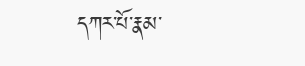དཀར་པོ་རྣམ་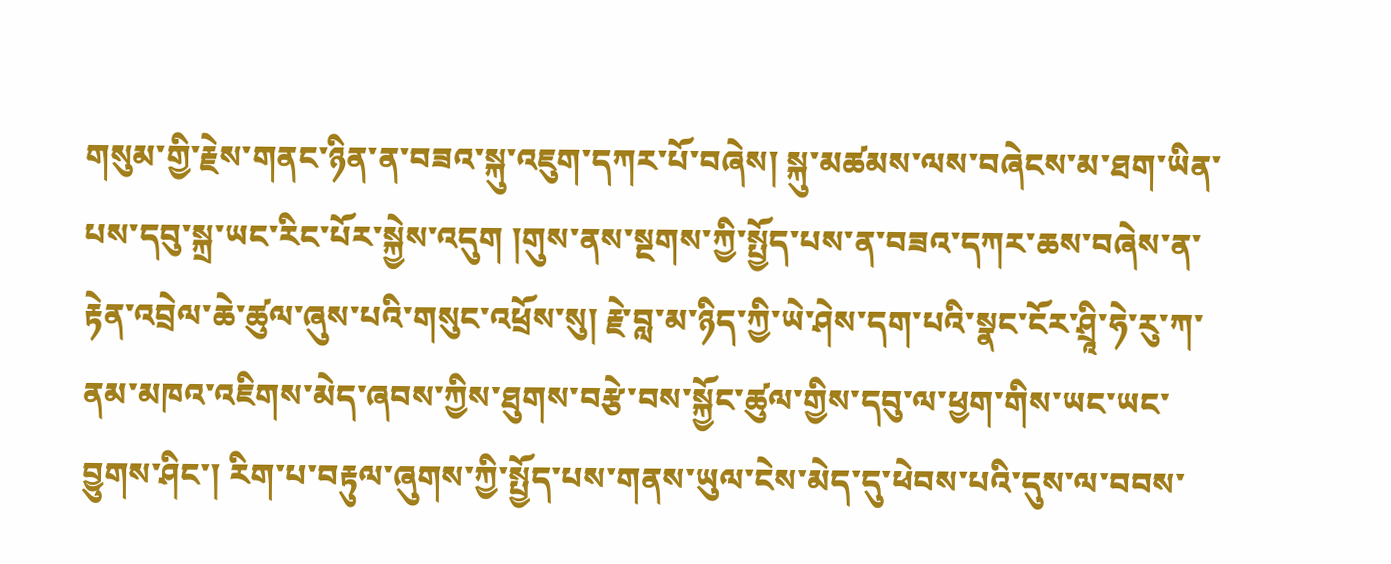གསུམ་གྱི་རྗེས་གནང་ཉིན་ན་བཟའ་སྐུ་འཇུག་དཀར་པོ་བཞེས། སྐུ་མཚམས་ལས་བཞེངས་མ་ཐག་ཡིན་པས་དབུ་སྐྲ་ཡང་རིང་པོར་སྐྱེས་འདུག །གུས་ནས་སྔགས་ཀྱི་སྤྱོད་པས་ན་བཟའ་དཀར་ཆས་བཞེས་ན་རྟེན་འབྲེལ་ཆེ་ཚུལ་ཞུས་པའི་གསུང་འཕྲོས་སུ། རྗེ་བླ་མ་ཉིད་ཀྱི་ཡེ་ཤེས་དག་པའི་སྣང་ངོར་ཤྲཱི་ཧེ་རུ་ཀ་ནམ་མཁའ་འཇིགས་མེད་ཞབས་ཀྱིས་ཐུགས་བརྩེ་བས་སྐྱོང་ཚུལ་གྱིས་དབུ་ལ་ཕྱག་གིས་ཡང་ཡང་བྱུགས་ཤིང་། རིག་པ་བརྟུལ་ཞུགས་ཀྱི་སྤྱོད་པས་གནས་ཡུལ་ངེས་མེད་དུ་ཕེབས་པའི་དུས་ལ་བབས་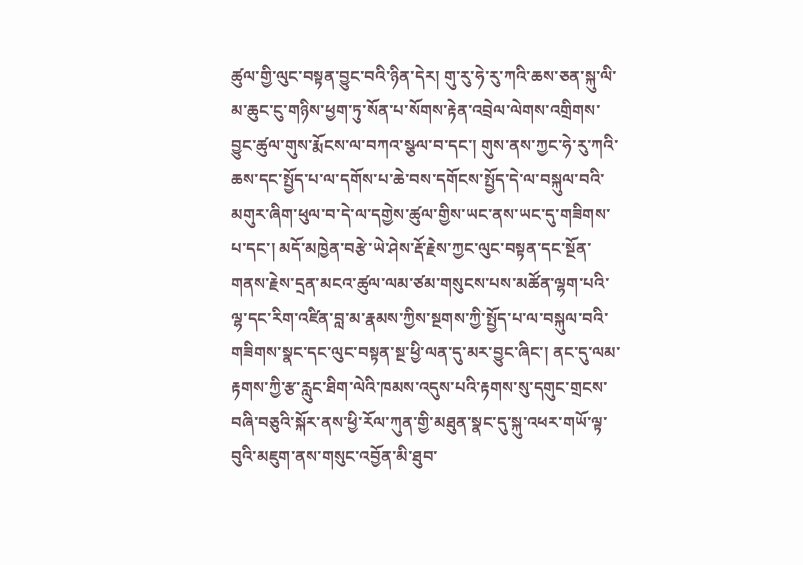ཚུལ་གྱི་ལུང་བསྟན་བྱུང་བའི་ཉིན་དེར། གུ་རུ་ཧེ་རུ་ཀའི་ཆས་ཅན་སྐུ་ལི་མ་ཆུང་ངུ་གཉིས་ཕྱག་ཏུ་སོན་པ་སོགས་རྟེན་འབྲེལ་ལེགས་འགྲིགས་བྱུང་ཚུལ་གུས་རྨོངས་ལ་བཀའ་སྩལ་བ་དང་། གུས་ནས་ཀྱང་ཧེ་རུ་ཀའི་ཆས་དང་སྤྱོད་པ་ལ་དགོས་པ་ཆེ་བས་དགོངས་སྤྱོད་དེ་ལ་བསྐུལ་བའི་མགུར་ཞིག་ཕུལ་བ་དེ་ལ་དགྱེས་ཚུལ་གྱིས་ཡང་ནས་ཡང་དུ་གཟིགས་པ་དང་། མདོ་མཁྱེན་བརྩེ་ཡེ་ཤེས་རྡོ་རྗེས་ཀྱང་ལུང་བསྟན་དང་སྔོན་གནས་རྗེས་དྲན་མངའ་ཚུལ་ལམ་ཙམ་གསུངས་པས་མཚོན་ལྷག་པའི་ལྷ་དང་རིག་འཛིན་བླ་མ་རྣམས་ཀྱིས་སྔགས་ཀྱི་སྤྱོད་པ་ལ་བསྐུལ་བའི་གཟིགས་སྣང་དང་ལུང་བསྟན་སྔ་ཕྱི་ལན་དུ་མར་བྱུང་ཞིང་། ནང་དུ་ལམ་རྟགས་ཀྱི་རྩ་རླུང་ཐིག་ལེའི་ཁམས་འདུས་པའི་རྟགས་སུ་དགུང་གྲངས་བཞི་བཅུའི་སྐོར་ནས་ཕྱི་རོལ་ཀུན་གྱི་མཐུན་སྣང་དུ་སྐུ་འཕར་གཡོ་ལྟ་བུའི་མཇུག་ནས་གསུང་འབྱོན་མི་ཐུབ་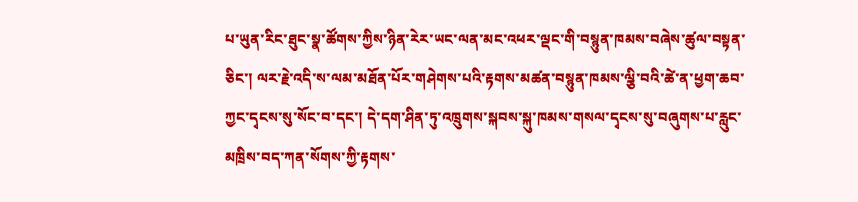པ་ཡུན་རིང་ཐུང་སྣ་ཚོགས་ཀྱིས་ཉིན་རེར་ཡང་ལན་མང་འཕར་ལྡང་གི་བསྙུན་ཁམས་བཞེས་ཚུལ་བསྟན་ཅིང་། ལར་རྗེ་འདི་ས་ལམ་མཐོན་པོར་གཤེགས་པའི་རྟགས་མཚན་བསྙུན་ཁམས་ལྕི་བའི་ཚེ་ན་ཕྱག་ཆབ་ཀྱང་དྭངས་སུ་སོང་བ་དང་། དེ་དག་ཤིན་ཏུ་འཁྲུགས་སྐབས་སྐུ་ཁམས་གསལ་དྭངས་སུ་བཞུགས་པ་རླུང་མཁྲིས་བད་ཀན་སོགས་ཀྱི་རྟགས་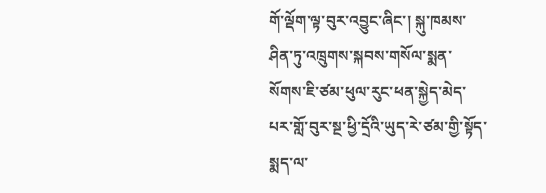གོ་ལྡོག་ལྟ་བུར་འབྱུང་ཞིང་། སྐུ་ཁམས་ཤིན་ཏུ་འཁྲུགས་སྐབས་གསོལ་སྨན་སོགས་ཇི་ཙམ་ཕུལ་རུང་ཕན་སྐྱེད་མེད་པར་གློ་བུར་སྔ་ཕྱི་དྲོའི་ཡུད་རེ་ཙམ་གྱི་སྟོད་སྨད་ལ་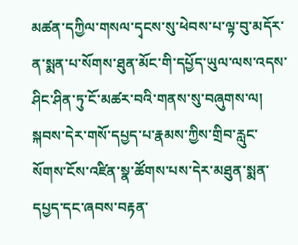མཚན་དཀྱིལ་གསལ་དྭངས་སུ་ཕེབས་པ་ལྟ་བུ་མདོར་ན་སྨན་པ་སོགས་ཐུན་མོང་གི་དཔྱོད་ཡུལ་ལས་འདས་ཤིང་ཤིན་ཏུ་ངོ་མཚར་བའི་གནས་སུ་བཞུགས་ལ། སྐབས་དེར་གསོ་དཔྱད་པ་རྣམས་ཀྱིས་གྲིབ་རླུང་སོགས་ངོས་འཛིན་སྣ་ཚོགས་པས་དེར་མཐུན་སྨན་དཔྱད་དང་ཞབས་བརྟན་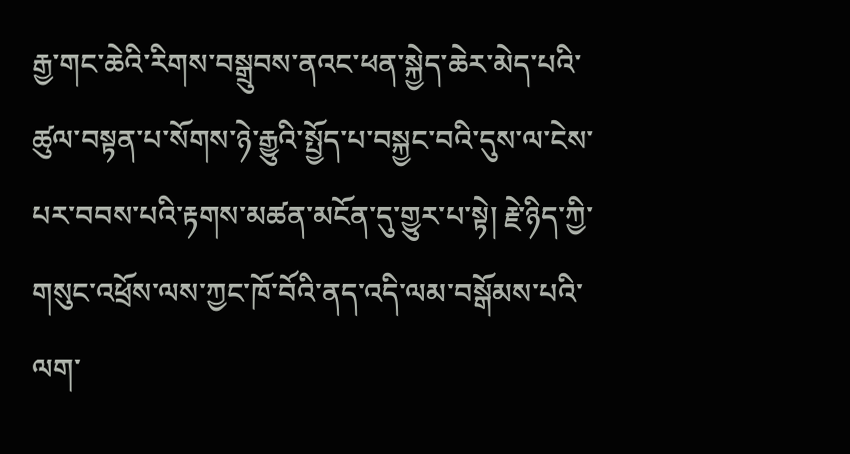རྒྱ་གང་ཆེའི་རིགས་བསྒྲུབས་ནའང་ཕན་སྐྱེད་ཆེར་མེད་པའི་ཚུལ་བསྟན་པ་སོགས་ཉེ་རྒྱུའི་སྤྱོད་པ་བསྐྱང་བའི་དུས་ལ་ངེས་པར་བབས་པའི་རྟགས་མཚན་མངོན་དུ་གྱུར་པ་སྟེ། རྗེ་ཉིད་ཀྱི་གསུང་འཕྲོས་ལས་ཀྱང་ཁོ་བོའི་ནད་འདི་ལམ་བསྒོམས་པའི་ལག་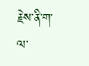རྗེས་ནི་ག་ལ་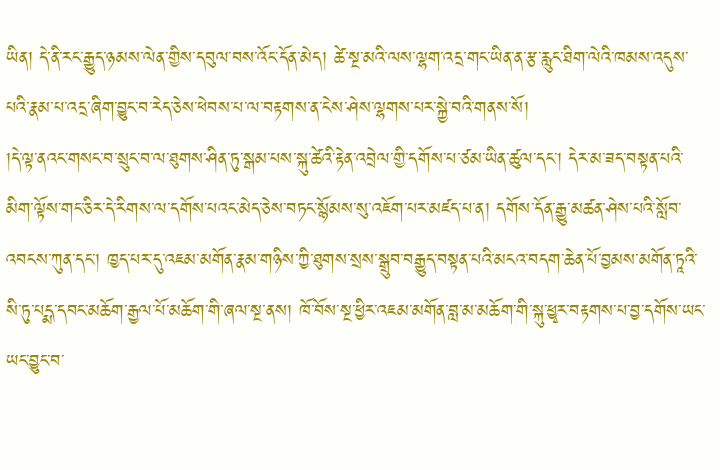ཡིན། དེ་ནི་རང་རྒྱུད་ཉམས་ལེན་གྱིས་དབུལ་བས་འོང་དོན་མེད། ཚེ་སྔ་མའི་ལས་ལྷག་འདྲ་གང་ཡིན་ན་རྩ་རླུང་ཐིག་ལེའི་ཁམས་འདུས་པའི་རྣམ་པ་འདྲ་ཞིག་བྱུང་བ་རེད་ཅེས་ཕེབས་པ་ལ་བརྟགས་ན་ངེས་ཤེས་ལྷགས་པར་སྐྱེ་བའི་གནས་སོ།
།དེ་ལྟ་ནའང་གསང་བ་སྲུང་བ་ལ་ཐུགས་ཤིན་ཏུ་སྒམ་པས་སྐུ་ཚེའི་རྟེན་འབྲེལ་གྱི་དགོས་པ་ཙམ་ཡིན་ཚུལ་དང་། དེར་མ་ཟད་བསྟན་པའི་མིག་ལྟོས་གང་ཅིར་དེ་རིགས་ལ་དགོས་པའང་མེད་ཅེས་བཏང་སྙོམས་སུ་འཇོག་པར་མཛད་པ་ན། དགོས་དོན་རྒྱུ་མཚན་ཤེས་པའི་སློབ་འབངས་ཀུན་དང་། ཁྱད་པར་དུ་འཇམ་མགོན་རྣམ་གཉིས་ཀྱི་ཐུགས་སྲས་སྒྲུབ་བརྒྱུད་བསྟན་པའི་མངའ་བདག་ཆེན་པོ་བྱམས་མགོན་ཏཱའི་སི་ཏུ་པདྨ་དབང་མཆོག་རྒྱལ་པོ་མཆོག་གི་ཞལ་སྔ་ནས། ཁོ་བོས་སྔ་ཕྱིར་འཇམ་མགོན་བླ་མ་མཆོག་གི་སྐུ་ཕྱྭར་བརྟགས་པ་བྱ་དགོས་ཡང་ཡང་བྱུང་བ་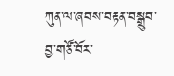ཀུན་ལ་ཞབས་བརྟན་བསྒྲུབ་བྱ་གཙོ་བོར་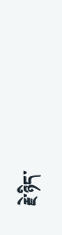རྗེ་ཉིད་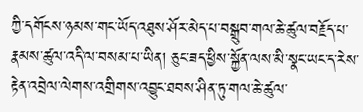ཀྱི་དགོངས་ཉམས་གང་ཡོད་འཐུས་ཤོར་མེད་པ་བསྒྲུབ་གལ་ཆེ་ཚུལ་བརྗོད་པ་རྣམས་ཚུལ་འདི་ལ་བསམ་པ་ཡིན། ཅུང་ཟད་ཕྱིས་སྐྱོན་ལས་མི་སྣང་ཡང་ད་རེས་རྟེན་འབྲེལ་ལེགས་འགྲིགས་འབྱུང་ཐབས་ཤིན་ཏུ་གལ་ཆེ་ཚུལ་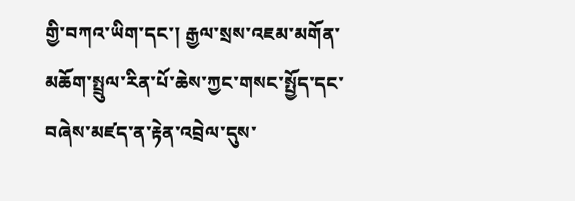གྱི་བཀའ་ཡིག་དང་། རྒྱལ་སྲས་འཇམ་མགོན་མཆོག་སྤྲུལ་རིན་པོ་ཆེས་ཀྱང་གསང་སྤྱོད་དང་བཞེས་མཛད་ན་རྟེན་འབྲེལ་དུས་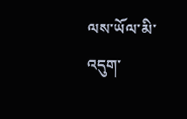ལས་ཡོལ་མི་འདུག་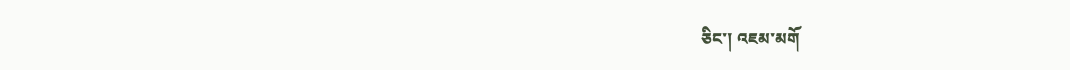ཅིང་། འཇམ་མགོ